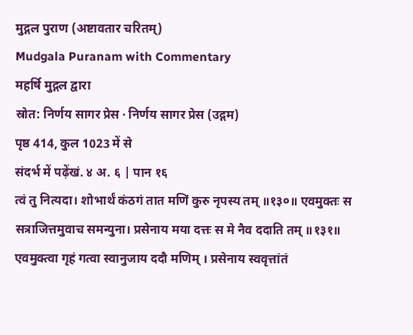मुद्गल पुराण (अष्टावतार चरितम्)
Mudgala Puranam with Commentary
महर्षि मुद्गल द्वारा
स्रोत: निर्णय सागर प्रेस · निर्णय सागर प्रेस (उद्गम)
पृष्ठ 414, कुल 1023 में से
संदर्भ में पढ़ेंखं. ४ अ. ६ | पान १६
त्वं तु नित्यदा। शोभार्थं कंठगं तात मणिं कुरु नृपस्य तम् ॥१३०॥ एवमुक्तः स सत्राजित्तमुवाच समन्युना। प्रसेनाय मया दत्तः स मे नैव ददाति तम् ॥१३१॥ एवमुक्त्वा गृहं गत्वा स्वानुजाय ददौ मणिम् । प्रसेनाय स्ववृत्तांतं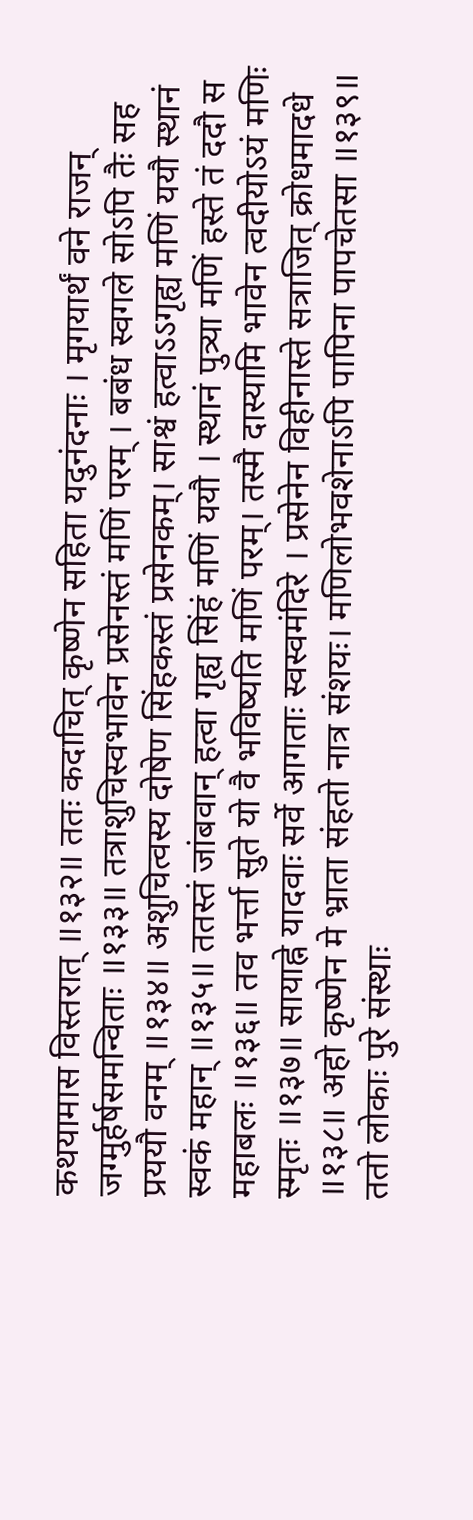कथयामास विस्तरात् ॥१३२॥ ततः कदाचित् कृष्णेन सहिता यदुनंदनाः । मृगयार्थं वने राजन् जग्मुर्हर्षसमन्विताः ॥१३३॥ तत्राशुचिस्वभावेन प्रसेनस्तं मणिं परम् । बबंध स्वगले सोऽपि तैः सह प्रययौ वनम् ॥१३४॥ अशुचित्वस्य दोषेण सिंहकस्तं प्रसेनकम्। साश्वं हत्वाऽऽगृह्य मणिं ययौ स्थानं स्वकं महान् ॥१३५॥ ततस्तं जांबवान् हत्वा गृह्य सिंहं मणिं ययौ । स्थानं पुत्र्या मणिं हस्ते तं ददौ स महाबलः ॥१३६॥ तव भर्त्ता सुते यो वै भविष्यति मणिं परम्। तस्मै दास्यामि भावेन त्वदीयोऽयं मणिः स्मृतः ॥१३७॥ सायाह्ने यादवाः सर्वे आगताः स्वस्वमंदिरे । प्रसेनेन विहीनास्ते सत्राजित् क्रोधमादधे ॥१३८॥ अहो कृष्णेन मे भ्राता संहतो नात्र संशयः। मणिलोभवशेनाऽपि पापिना पापचेतसा ॥१३९॥ ततो लोकाः पुरे संस्थाः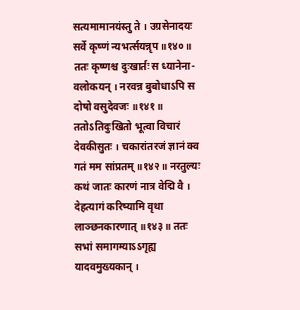सत्यमामानयंस्तु ते । उग्रसेनादयः सर्वे कृष्णं न्यभर्त्सयन्नृप ॥१४०॥ ततः कृष्णश्च दुःखार्तः स ध्यानेना- वलोकयन् । नरवन्न बुबोधाऽपि स दोषो वसुदेवजः ॥१४१॥ ततोऽतिदुःखितो भूत्वा विचारं देवकीसुतः । चकारांतरजं ज्ञानं क्व गतं मम सांप्रतम् ॥१४२॥ नरतुल्यः कथं जातः कारणं नात्र वेद्मि वै । देहत्यागं करिष्यामि वृथा लाञ्छनकारणात् ॥१४३॥ ततः सभां समागम्याऽऽगृह्य यादवमुख्यकान् ।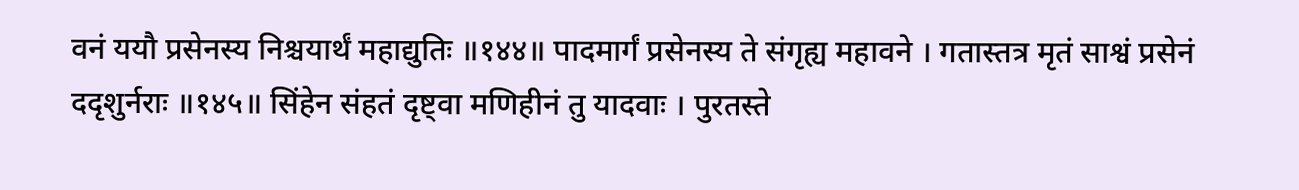वनं ययौ प्रसेनस्य निश्चयार्थं महाद्युतिः ॥१४४॥ पादमार्गं प्रसेनस्य ते संगृह्य महावने । गतास्तत्र मृतं साश्वं प्रसेनं ददृशुर्नराः ॥१४५॥ सिंहेन संहतं दृष्ट्वा मणिहीनं तु यादवाः । पुरतस्ते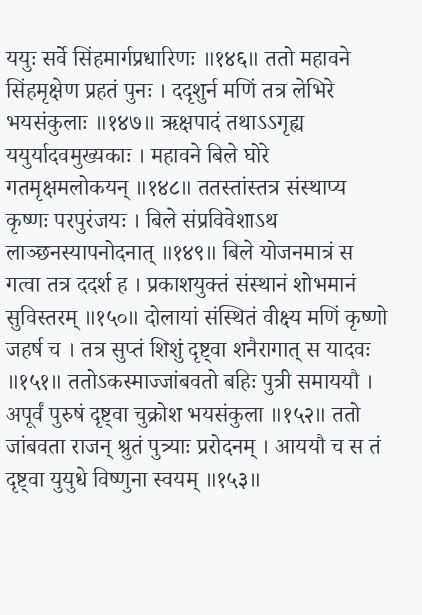ययुः सर्वे सिंहमार्गप्रधारिणः ॥१४६॥ ततो महावने सिंहमृक्षेण प्रहतं पुनः । ददृशुर्न मणिं तत्र लेभिरे भयसंकुलाः ॥१४७॥ ऋक्षपादं तथाऽऽगृह्य ययुर्यादवमुख्यकाः । महावने बिले घोरे गतमृक्षमलोकयन् ॥१४८॥ ततस्तांस्तत्र संस्थाप्य कृष्णः परपुरंजयः । बिले संप्रविवेशाऽथ लाञ्छनस्यापनोदनात् ॥१४९॥ बिले योजनमात्रं स गत्वा तत्र ददर्श ह । प्रकाशयुक्तं संस्थानं शोभमानं सुविस्तरम् ॥१५०॥ दोलायां संस्थितं वीक्ष्य मणिं कृष्णो जहर्ष च । तत्र सुप्तं शिशुं दृष्ट्वा शनैरागात् स यादवः ॥१५१॥ ततोऽकस्माज्जांबवतो बहिः पुत्री समाययौ । अपूर्वं पुरुषं दृष्ट्वा चुक्रोश भयसंकुला ॥१५२॥ ततो जांबवता राजन् श्रुतं पुत्र्याः प्ररोदनम् । आययौ च स तं दृष्ट्वा युयुधे विष्णुना स्वयम् ॥१५३॥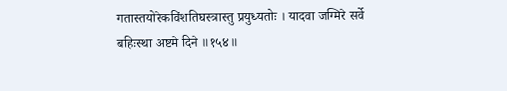गतास्तयोरेकविंशतिघस्त्रास्तु प्रयुध्यतोः । यादवा जग्मिरे सर्वे बहिःस्था अष्टमे दिने ॥१५४॥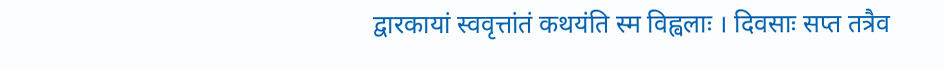द्वारकायां स्ववृत्तांतं कथयंति स्म विह्वलाः । दिवसाः सप्त तत्रैव